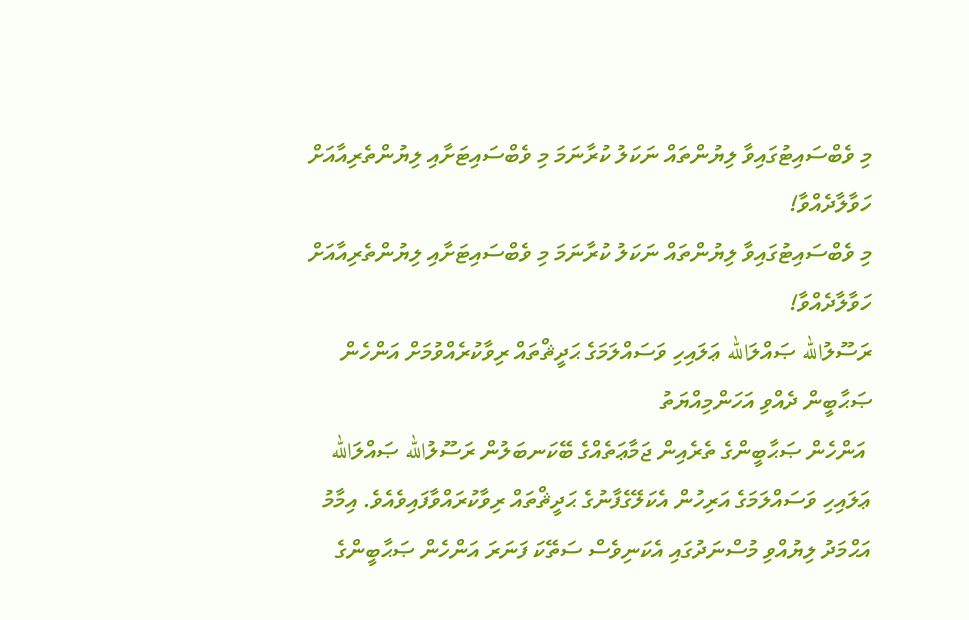މި ވެބްސައިޓުގައިވާ ލިޔުންތައް ނަކަލު ކުރާނަމަ މި ވެބްސައިޓަށާއި ލިޔުންތެރިއާއަށް ހަވާލާދެއްވާ!
މި ވެބްސައިޓުގައިވާ ލިޔުންތައް ނަކަލު ކުރާނަމަ މި ވެބްސައިޓަށާއި ލިޔުންތެރިއާއަށް ހަވާލާދެއްވާ!
ރަސޫލުالله ޞައްލަالله ޢަލައިހި ވަސައްލަމަގެ ޙަދީޘްތައް ރިވާކުރެއްވުމަށް އަންހެން ޞަޙާބީން ދެއްވި އަހަންމިއްޔަތު
 އަންހެން ޞަޙާބީންގެ ތެރެއިން ޖަމާޢަތެއްގެ ބޭކަނބަލުން ރަސޫލުالله ޞައްލަالله ޢަލައިހި ވަސައްލަމަގެ އަރިހުން އެކަލޭގެފާނުގެ ޙަދީޘްތައް ރިވާކުރައްވާފައިވެއެވެ. އިމާމު އަޙްމަދު ލިޔުއްވި މުސްނަދުގައި އެކަނިވެސް ސަތޭކަ ފަނަރަ އަންހެން ޞަޙާބީންގެ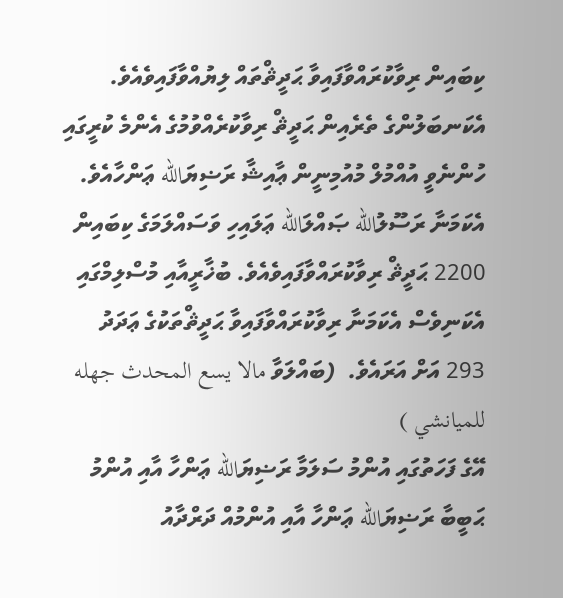ކިބައިން ރިވާކުރައްވާފައިވާ ޙަދީޘްތައް ލިޔުއްވާފައިވެއެވެ. އެކަނބަލުންގެ ތެރެއިން ޙަދީޘް ރިވާކުރެއްވުމުގެ އެންމެ ކުރީގައި ހުންނެވީ އުއްމުލް މުއުމިނީން ޢާއިޝާ ރަޟިޔަالله ޢަންހާއެވެ. އެކަމަނާ ރަސޫލުالله ޞައްލަالله ޢަލައިހި ވަސައްލަމަގެ ކިބައިން 2200 ޙަދީޘް ރިވާކުރައްވާފައިވެއެވެ. ބުޚާރީއާއި މުސްލިމްގައި އެކަނިވެސް އެކަމަނާ ރިވާކުރައްވާފައިވާ ޙަދީޘްތަކުގެ ޢަދަދު 293 އަށް އަރައެވެ.  (ބައްލަވާ مالا يسع المحدث جهله للميانشي )
އޭގެ ފަހަތުގައި އުންމު ސަލަމާ ރަޟިޔަالله ޢަންހާ އާއި އުންމު ޙަބީބާ ރަޟިޔަالله ޢަންހާ އާއި އުންމުއް ދަރްދާއު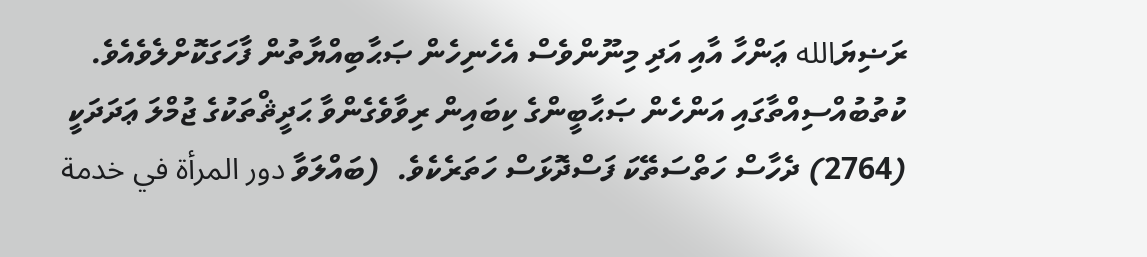ރަޟިޔަالله ޢަންހާ އާއި އަދި މިނޫންވެސް އެހެނިހެން ޞަޙާބިއްޔާތުން ފާހަގަކޮށްލެވެއެވެ.
ކުތުބުއްސިއްތާގައި އަންހެން ޞަޙާބީންގެ ކިބައިން ރިވާވެގެންވާ ޙަދީޘްތަކުގެ ޖުމްލަ ޢަދަދަކީ (2764) ދެހާސް ހަތްސަތޭކަ ފަސްދޮޅަސް ހަތަރެކެވެ.  (ބައްލަވާ دور المرأة في خدمة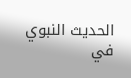الحديث النبوي في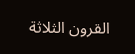القرون الثلاثة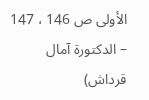الأولى ص 146 ، 147 – الدكتورة آمال قرداش)